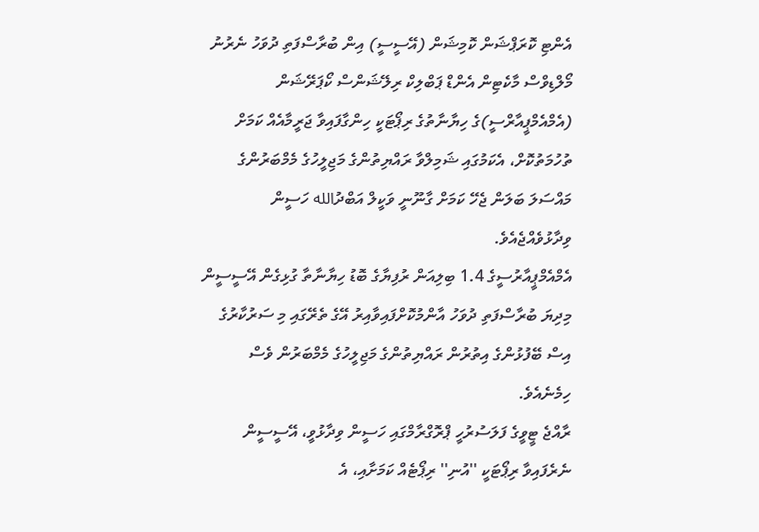އެންޓި ކޮރަޕްޝަން ކޮމިޝަން (އޭސީސީ) އިން ބުރާސްފަތި ދުވަހު ނެރުނު މޯލްޑިވްސް މާކެޓިން އެންޑް ޕަބްލިކް ރިލޭޝަންސް ކޯޕަރޭޝަން (އެމްއެމްޕީއާރްސީ)ގެ ހިޔާނާތުގެ ރިޕޯޓަކީ ހިންގާފައިވާ ޖަރީމާއެއް ކަމަށް ތުހުމަތުކޮށް، އެކަމުގައި ޝަމިލްވާ ރައްޔިތުންގެ މަޖިލީހުގެ މެމްބަރުންގެ މައްސަލަ ބަލަން ޖެހޭ ކަމަށް ގާނޫނީ ވަކީލް އަބްދުالله ހަސީން ވިދާޅުވެއްޖެއެވެ.
އެމްއެމްޕީއާރުސީގެ 1.4 ބިލިއަން ރުފިޔާގެ ބޮޑު ހިޔާނާތާ ގުޅިގެން އޭސީސީން މިދިޔަ ބުރާސްފަތި ދުވަހު އާންމުކޮށްފައިވާއިރު އޭގެ ތެރޭގައި މި ސަރުކާރުގެ އިސް ބޭފުޅުންގެ އިތުރުން ރައްޔިތުންގެ މަޖިލީހުގެ މެމްބަރުން ވެސް ހިމެނެއެވެ.
ރާއްޖެ ޓީވީގެ ފަލަސުރުހީ ޕްރޮގްރާމްގައި ހަސީން ވިދާޅުވީ، އޭސީސީން ނެރެފައިވާ ރިޕޯޓަކީ ''އުނި'' ރިޕޯޓެއް ކަމަށާއި، އެ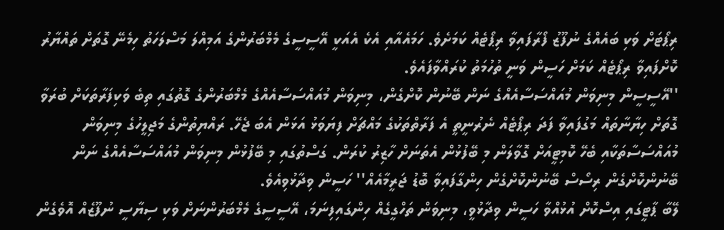ރިޕޯޓަށް ވަކި ބައެއްގެ ނުފޫޒު ފޯރާފައިވާ ރިޕޯޓެއް ކަމަށެވެ. ހަމައެއާއި އެކެ އެއަކީ އޭސީސީގެ މެމްބަރުންގެ އަމިއްލަ މަސްލަހަތު ހިމެނޭ ގޮތަށް ތައްޔާރު ކޮށްފައިވާ ރިޕޯޓެއް ކަމަށް ހަސީން ވަނީ ތުހުމަތު ކުރައްވާފައެވެ.
''އޭސީސީން މިނިވަން މުއައްސަސާއެއްގެ ނަން ބޭނުން ކޮށްގެން، މިނިވަން މުއައްސަސާއެއްގެ މެމްބަރުންގެ ގޮތުގައި ތިބެ ވަކިފަރާތަކަށް ބުރަވާ ގޮތަށް ހިޔާނާތައް މަގުފައިވާ ފަދަ ރިޕޯޓެއް ނެރުނީތީ އެ ފަރާތްތަކުގެ މައްޗަށް ފިޔަވަޅު އަޅަން އެބަ ޖެހޭ. ރައްޔިތުންގެ މަޖިލީހުގެ މިނިވަން މުއައްސަސާތަކާއި ބެހޭ ކޮމިޓީއަށް ގޮވާލަން މި ބޭފުޅުން އެތަނަށް ހާޒިރު ކުރަން. ގަސްތުގައި މި ބޭފުޅުން މިނިވަން މުއައްސަސާއެއްގެ ނަން ބޭނުންކޮށްގެން ރިސޯސް ބޭނުންކޮށްގެން ހިންގާފައިވާ ބޮޑު ޖަރީމާއެއް'' ހަސީން ވިދާޅުވިއެވެ.
ލޭބާ ޕާޓީގައި އިސްކޮށް އުޅުއްވާ ހަސީން ވިދާޅުވީ، މިނިވަން ތަހްގީގެއް ހިންގައިފިނަމަ، އޭސީސީގެ މެމްބަރުންނަށް ވަކި ސިޔާސީ ނުފޫޒެއް އޮވެގެން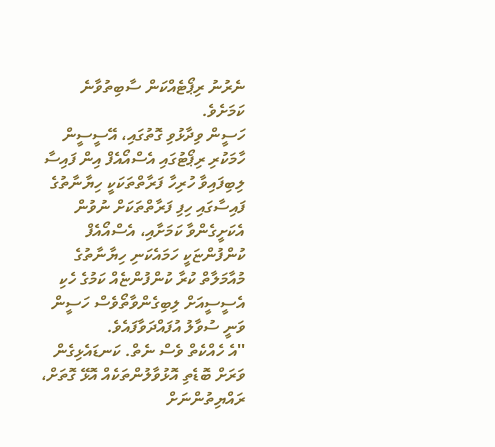ނެރުނު ރިޕޯޓެއްކަން ސާބިތުވާނެ ކަމަށެވެ.
ހަސީން ވިދާޅުވި ގޮތުގައި، އޭސީސީން ހާމަކުރި ރިޕޯޓުގައި އެސްއޯއެފް އިން ފައިސާ ލިބިފައިވާ ހުރިހާ ފަރާތްތަކަކީ ހިޔާނާތުގެ ފައިސާގައި ހިފި ފަރާތްތަކަށް ނުވުން އެކަށީގެންވާ ކަމަށާއި، އެސްއޯއެފް ކުންފުންޏަކީ ހަމައެކަނި ހިޔާނާތުގެ މުއާމަލާތް ކުރާ ކުންފުންޏެއް ކަމުގެ ހެކި އެސީސީއަށް ލިބިގެންވާތޯވެސް ހަސީން ވަނީ ސުވާލު އުފައްދަވާފައެވެ.
''އެ ހެއްކެތް ވެސް ނެތް. ކަނޑައެޅިގެން ވަރަށް ބޮޑެތި އޮޅުވާލުންތަކެއް އޮޅޭ ގޮތަށް، ރައްޔިތުންނަށް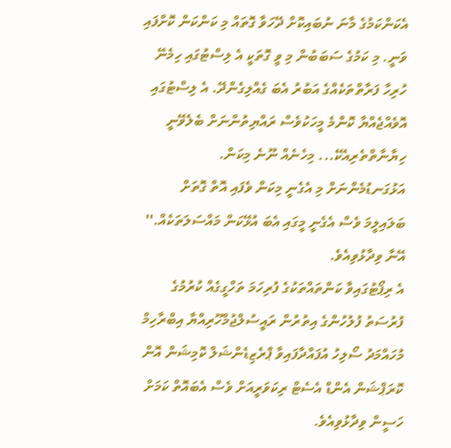އެކަންކަމުގެ މާނަ ނުބައިކޮށް ދޭހަވާ ގޮތައް މި ކަންކަން ކޮށްފައި ވަނީ. މި ކަމުގެ ސަބަބުން މި ވީ ގޮތަކީ އެ ލިސްޓުގައި ހިމެނޭ ހުރިހާ ފަރާތްތަކެއްގެ އަބުރު އެބަ ގެއްލިގެންދޭ. އެ ލިސްޓުގައި އޮވެއްޖެއްޔާ ކޮންމެ މީހަކުވެސް ރައްޔިތުންނަށް ބެލެވޭނީ ހިޔާނާތްތެރިއެކޭ... މިހެނެއް ނޫނެ މިކަން. އަޅުގަނޑުމެންނަށް މި އެގެނީ މިކަން ވެފައި އޮތް ގޮތަށް ބަލައިލީމަ ވެސް އެގެނީ މީގައި އެބަ އުޅޭކަން މައްސަލަތަކެއް.'' އޭނާ ވިދާޅުވިއެވެ.
އެ ރިޕޯޓުގައިވާ ކަންތައްތަކުގެ ފުރިހަމަ ތަހްގީގެއް ކުރުމުގެ ފުރުސަތު ފުލުހުންގެ އިތުރުން ރައީސުލްޖުމްހޫރިއްޔާ އިބްރާހިމް މުހައްމަދު ސޯލިހު އުފައްދާފައިވާ ޕްރެޒިޑެންޝަލް ކޮމިޝަން އޮން ކޮރަޕްޝަން އެންޑް އެސެޓް ރިކަވަރީއަށް ވެސް އެބައޮތް ކަމަށް ހަސީން ވިދާޅުވިއެވެ.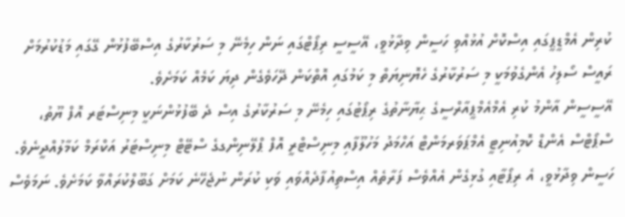ކުރިން އެމްޑީޕީގައި އިސްކޮށް އުޅުއްވި ހަސީން ވިދާޅުވީ، އޭސީސީ ރިޕޯޓްގައި ނަން ހިމެނޭ މި ސަރުކާރުގެ އިސްބޭފުޅުން ގޭގައި މަޑުކުރުމަށް ރައީސް ސޯލިހު އެންގެވުމަކީ މި ސަރުކާރުގެ ހެޔޮނިޔަތް މި ކަމުގައި އޮތްކަން ދޭހަވެގެން ދިޔަ ކަމެއް ކަމަށެވެ.
އޭސީސީން އާންމު ކުރި އެމްއެމްޕީއާރްސީގެ ޙިޔާނާތުގެ ރިޕޯޓުގައި ހިމެނޭ މި ސަރުކާރުގެ އިސް ދެ ބޭފުޅުންނަކީ މިނިސްޓަރ އޮފް ޔޫތު، ސްޕޯޓްސް އެންޑް ކޮމިއުނިޓީ އެމްޕަވަރމަންޓް އަހްމަދު މަހުލޫފާއި މިނިސްޓްރީ އޮފް ޕްލޭނިންގގެ ސްޓޭޓް މިނިސްޓަރު އަކްރަމް ކަމާލުއްދީނެވެ.
ހަސީން ވިދާޅުވީ، އެ ރިޕޯޓާއި ގުޅިގެން އެއްވެސް ފަރާތެއް އިސްތިއުފާދެއްވައި ވަކި ކުރަން ނުޖެހޭނެ ކަމަށް ގަބޫލްކުރައްވާ ކަމަށެވެ. ނަމަވެސް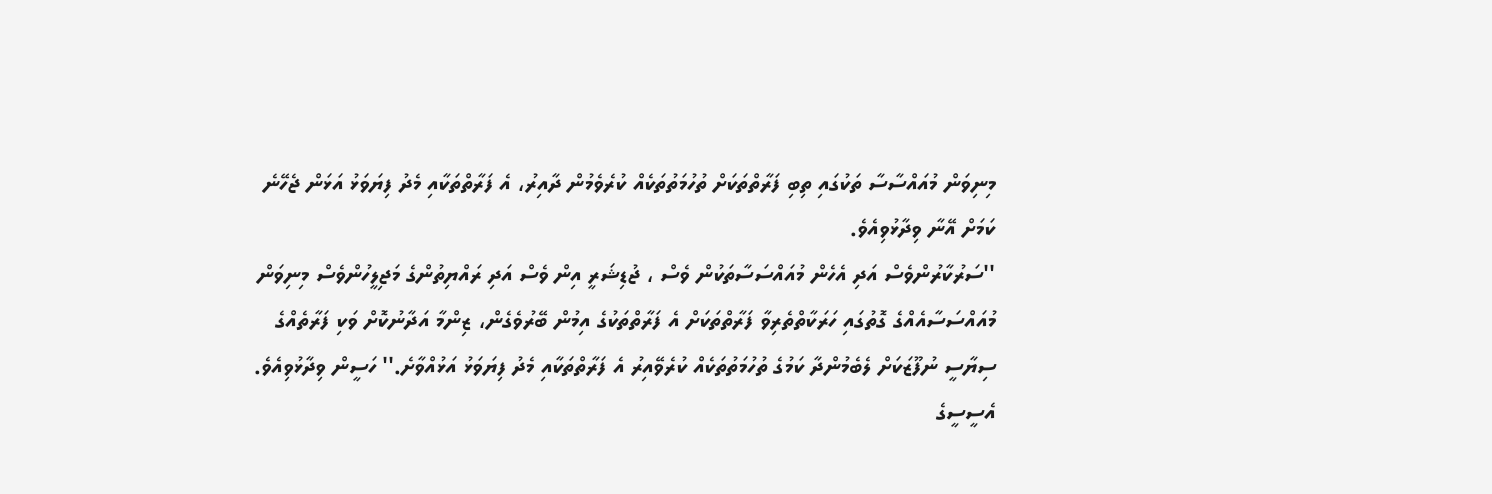މިނިވަން މުއައްސާސާ ތަކުގައި ތިބި ފަރާތްތަކަށް ތުހުމަތުތަކެއް ކުރެވެމުން ދާއިރު، އެ ފަރާތްތަކާއި މެދު ފިޔަވަޅު އަޅަން ޖެހޭނެ ކަމަށް އޭނާ ވިދާޅުވިއެވެ.
''ސަރުކާރުންވެސް އަދި އެހެން މުއައްސަސާތަކުން ވެސް ، ޖުޑިޝަރީ އިން ވެސް އަދި ރައްޔިތުންގެ މަޖިލީހުންވެސް މިނިވަން މުއައްސަސާއެއްގެ ގޮތުގައި ހަރަކާތްތެރިވާ ފަރާތްތަކަށް އެ ފަރާތްތަކުގެ އިމުން ބޭރުވެގެން، ޒިންމާ އަދާނުކޮށް ވަކި ފަރާތެއްގެ ސިޔާސީ ނުފޫޒަކަށް ލެބެމުންދާ ކަމުގެ ތުހުމަތުތަކެއް ކުރެވޭއިރު އެ ފަރާތްތަކާއި މެދު ފިޔަވަޅު އަޅުއްވާށެ.'' ހަސީން ވިދާޅުވިއެވެ.
އެސީސީގެ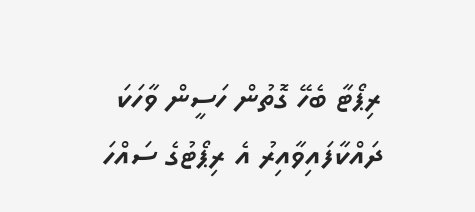ރިޕޯޓާ ބެހޭ ގޮތުން ހަސީން ވާހަކަ ދައްކާފައިވާއިރު އެ ރިޕޯޓުގެ ސައްހަ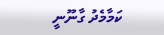ކަމާމެދު ގާނޫނީ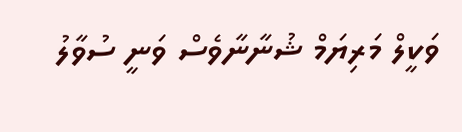ވަކީލް މަރިޔަމް ޝުނާނާވެސް ވަނީ ސުވާލު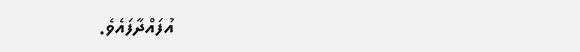އުފައްދާފައެވެ.